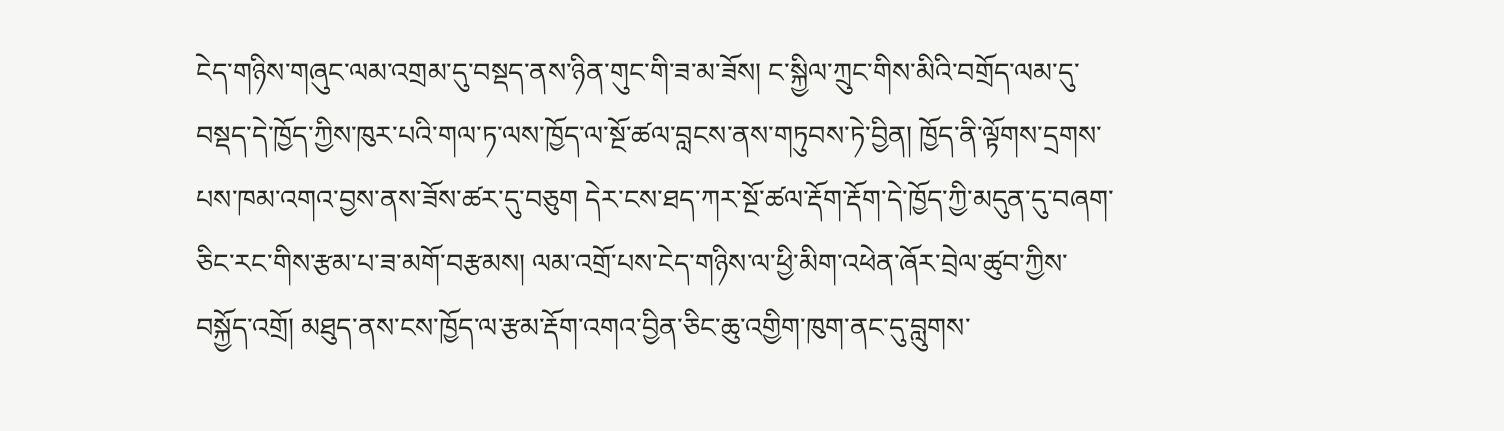ངེད་གཉིས་གཞུང་ལམ་འགྲམ་དུ་བསྡད་ནས་ཉིན་གུང་གི་ཟ་མ་ཟོས། ང་སྐྱིལ་ཀྲུང་གིས་མིའི་བགྲོད་ལམ་དུ་བསྡད་དེ་ཁྱོད་ཀྱིས་ཁུར་པའི་གལ་ཏ་ལས་ཁྱོད་ལ་སྔོ་ཚལ་བླངས་ནས་གཏུབས་ཏེ་བྱིན། ཁྱོད་ནི་ལྟོགས་དྲགས་པས་ཁམ་འགའ་བྱས་ནས་ཟོས་ཚར་དུ་བཅུག དེར་ངས་ཐད་ཀར་སྔོ་ཚལ་རྡོག་རྡོག་དེ་ཁྱོད་ཀྱི་མདུན་དུ་བཞག་ཅིང་རང་གིས་རྩམ་པ་ཟ་མགོ་བརྩམས། ལམ་འགྲོ་པས་ངེད་གཉིས་ལ་ཕྱི་མིག་འཕེན་ཞོར་བྲེལ་ཚུབ་ཀྱིས་བསྐྱོད་འགྲོ། མཐུད་ནས་ངས་ཁྱོད་ལ་རྩམ་རྡོག་འགའ་བྱིན་ཅིང་ཆུ་འགྱིག་ཁུག་ནང་དུ་བླུགས་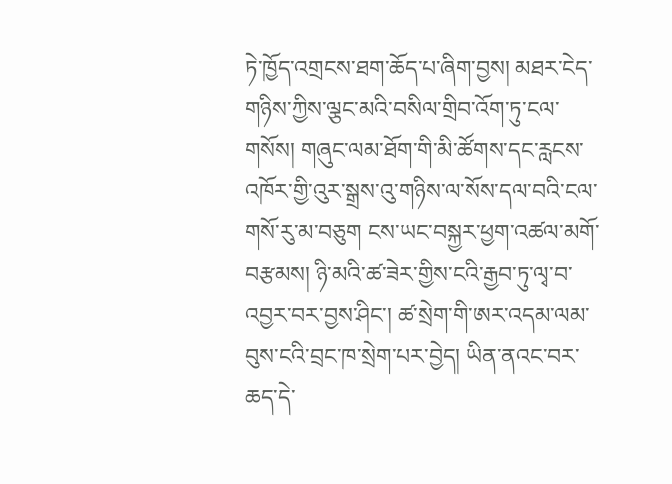ཏེ་ཁྱོད་འགྲངས་ཐག་ཆོད་པ་ཞིག་བྱས། མཐར་ངེད་གཉིས་ཀྱིས་ལྕང་མའི་བསིལ་གྲིབ་འོག་ཏུ་ངལ་གསོས། གཞུང་ལམ་ཐོག་གི་མི་ཚོགས་དང་རླངས་འཁོར་གྱི་འུར་སྒྲས་འུ་གཉིས་ལ་སོས་དལ་བའི་ངལ་གསོ་རུ་མ་བཅུག ངས་ཡང་བསྐྱར་ཕྱག་འཚལ་མགོ་བརྩམས། ཉི་མའི་ཚ་ཟེར་གྱིས་ངའི་རྒྱབ་ཏུ་ལྭ་བ་འབྱར་བར་བྱས་ཤིང་། ཚ་སྲེག་གི་ཨར་འདམ་ལམ་བུས་ངའི་བྲང་ཁ་སྲེག་པར་བྱེད། ཡིན་ནའང་བར་ཆད་དེ་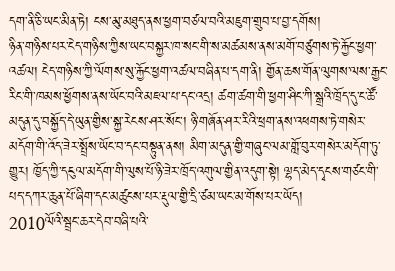དག་ནི་ཅི་ཡང་མིན་ཏེ། ངས་མུ་མཐུད་ནས་ཕྱག་བཙལ་བའི་མཇུག་གྲུབ་པ་བྱ་དགོས།
ཉིན་གཉིས་པར་ངེད་གཉིས་ཀྱིས་ཡང་བསྐྱར་ཁ་སང་གི་ས་མཚམས་ནས་མགོ་བཙུགས་ཏེ་རྐྱོང་ཕྱག་འཚལ། ངེད་གཉིས་ཀྱི་ལོགས་སུ་རྐྱོང་ཕྱག་འཚལ་བཞིན་པ་དག་ནི། གྱོན་ཆས་གོན་ལུགས་ལས་རྒྱང་རིང་གི་ཁམས་ཕྱོགས་ནས་ཡོང་བའི་མཇལ་པ་དང་འདྲ། ཚག་ཚག་གི་ཕྱག་ཤིང་ཀི་སྒྲའི་ཁྲོད་དུ་ང་ཚོ་མདུན་དུ་བསྐྱོད་དེ་ཡུན་གྱིས་སྐྱ་རེངས་ཤར་སོང་། ཉི་གཞོན་ཤར་རིའི་ཕྲག་ནས་འཕགས་ཏེ་གསེར་མདོག་གི་འོད་ཟེར་སྤྲོས་ཡོང་བ་དང་བསྟུན་ནས། མིག་མདུན་གྱི་གཞུང་ལམ་གློ་བུར་གསེར་མདོག་ཏུ་གྱུར། ཁྱོད་ཀྱི་དངུལ་མདོག་གི་ལུས་པོ་ཉི་ཟེར་ཁྲོད་འགུལ་གྱིན་འདུག་སྟེ། ལྷད་མེད་དྭངས་གཙང་གི་པད་དཀར་ཆུན་པོ་ཞིག་དང་མཚུངས་པར་རྡུལ་གྱི་དྲི་ཙམ་ཡང་མ་གོས་པར་ཡོད།
2010ལོའི་སྦྲང་ཆར་དེབ་བཞི་པའི་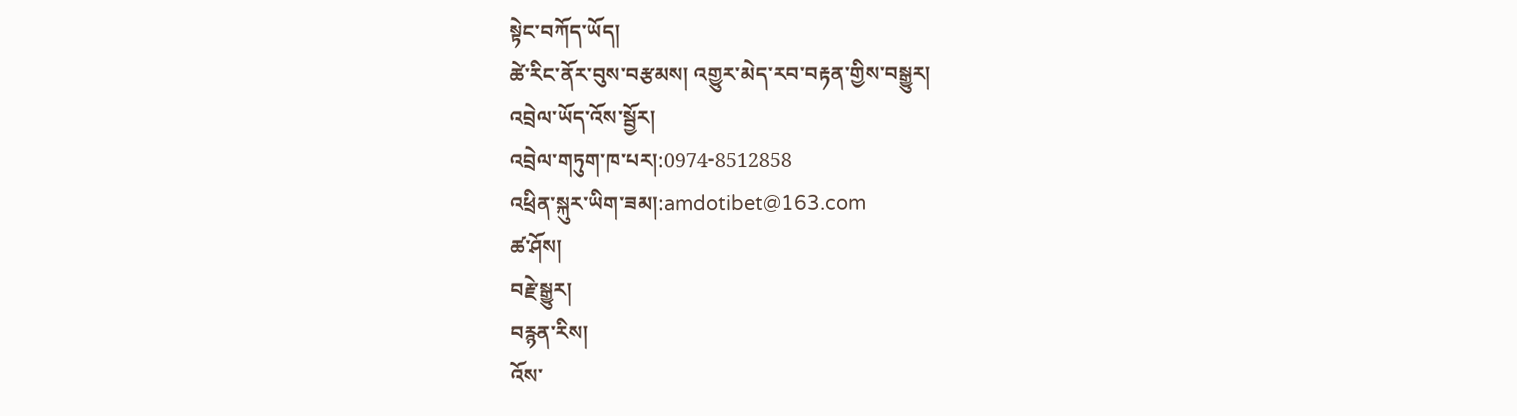སྟེང་བཀོད་ཡོད།
ཚེ་རིང་ནོར་བུས་བརྩམས། འགྱུར་མེད་རབ་བརྟན་གྱིས་བསྒྱུར།
འབྲེལ་ཡོད་འོས་སྦྱོར།
འབྲེལ་གཏུག་ཁ་པར།:0974-8512858
འཕྲིན་སྐུར་ཡིག་ཟམ།:amdotibet@163.com
ཚ་ཤོས།
བརྗེ་སྒྱུར།
བརྙན་རིས།
འོས་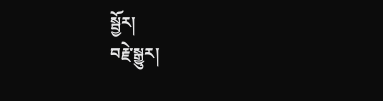སྦྱོར།
བརྗེ་སྒྱུར།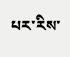པར་རིས་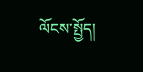ལོངས་སྤྱོད།